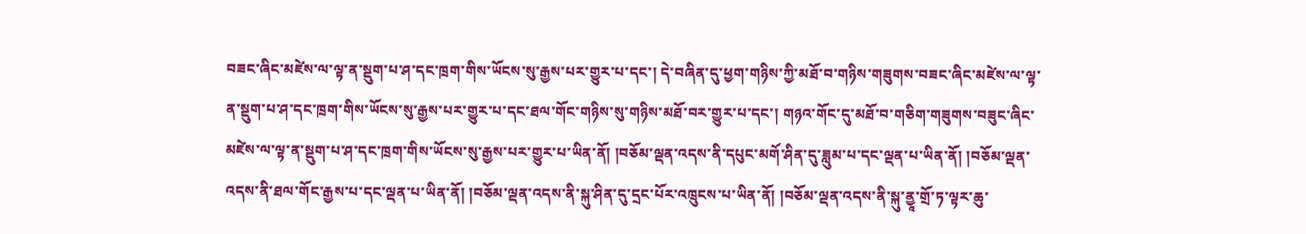བཟང་ཞིང་མཛེས་ལ་ལྟ་ན་སྡུག་པ་ཤ་དང་ཁྲག་གིས་ཡོངས་སུ་རྒྱས་པར་གྱུར་པ་དང་། དེ་བཞིན་དུ་ཕྱག་གཉིས་ཀྱི་མཐོ་བ་གཉིས་གཟུགས་བཟང་ཞིང་མཛེས་ལ་ལྟ་ན་སྡུག་པ་ཤ་དང་ཁྲག་གིས་ཡོངས་སུ་རྒྱས་པར་གྱུར་པ་དང་ཐལ་གོང་གཉིས་སུ་གཉིས་མཐོ་བར་གྱུར་པ་དང་། གཉའ་གོང་དུ་མཐོ་བ་གཅིག་གཟུགས་བཟུང་ཞིང་མཛེས་ལ་ལྟ་ན་སྡུག་པ་ཤ་དང་ཁྲག་གིས་ཡོངས་སུ་རྒྱས་པར་གྱུར་པ་ཡིན་ནོ། །བཅོམ་ལྡན་འདས་ནི་དཔུང་མགོ་ཤིན་དུ་ཟླུམ་པ་དང་ལྡན་པ་ཡིན་ནོ། །བཅོམ་ལྡན་འདས་ནི་ཐལ་གོང་རྒྱས་པ་དང་ལྡན་པ་ཡིན་ནོ། །བཅོམ་ལྡན་འདས་ནི་སྐུ་ཤིན་དུ་དྲང་པོར་འཁྲུངས་པ་ཡིན་ནོ། །བཅོམ་ལྡན་འདས་ནི་སྐུ་ནྱཱ་གྲོ་ཏ་ལྟར་ཆུ་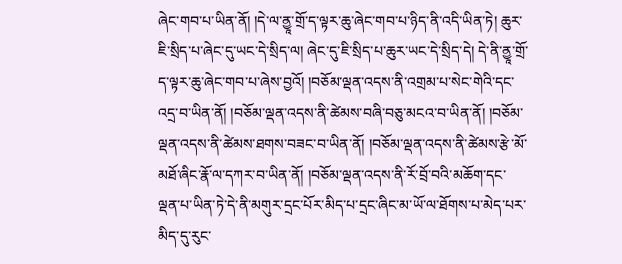ཞེང་གབ་པ་ཡིན་ནོ། །དེ་ལ་ནྱཱ་གྲོ་ད་ལྟར་ཆུ་ཞེང་གབ་པ་ཉིད་ནི་འདི་ཡིན་ཏེ། ཆུར་ཇི་སྲིད་པ་ཞེང་དུ་ཡང་དེ་སྲིད་ལ། ཞེང་དུ་ཇི་སྲིད་པ་ཆུར་ཡང་དེ་སྲིད་དེ། དེ་ནི་ནྱཱ་གྲོ་ད་ལྟར་ཆུ་ཞེང་གབ་པ་ཞེས་བྱའོ། །བཅོམ་ལྡན་འདས་ནི་འགྲམ་པ་སེང་གེའི་དང་འདྲ་བ་ཡིན་ནོ། །བཅོམ་ལྡན་འདས་ནི་ཚེམས་བཞི་བཅུ་མངའ་བ་ཡིན་ནོ། །བཅོམ་ལྡན་འདས་ནི་ཚེམས་ཐགས་བཟང་བ་ཡིན་ནོ། །བཅོམ་ལྡན་འདས་ནི་ཚེམས་རྩེ་མོ་མཐོ་ཞིང་རྣོ་ལ་དཀར་བ་ཡིན་ནོ། །བཅོམ་ལྡན་འདས་ནི་རོ་བྲོ་བའི་མཆོག་དང་ལྡན་པ་ཡིན་ཏེ་དེ་ནི་མགུར་དྲང་པོར་མིད་པ་དྲང་ཞིང་མ་ཡོ་ལ་ཐོགས་པ་མེད་པར་མིད་དུ་རུང་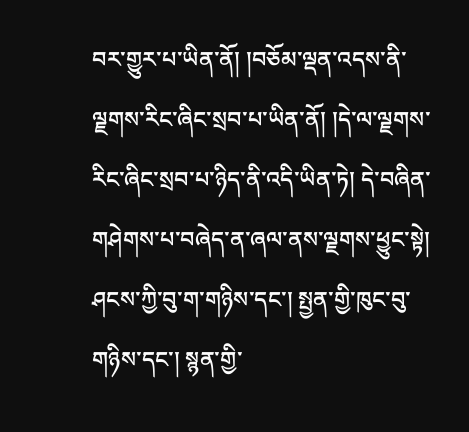བར་གྱུར་པ་ཡིན་ནོ། །བཅོམ་ལྡན་འདས་ནི་ལྗགས་རིང་ཞིང་སྲབ་པ་ཡིན་ནོ། །དེ་ལ་ལྗགས་རིང་ཞིང་སྲབ་པ་ཉིད་ནི་འདི་ཡིན་ཏེ། དེ་བཞིན་གཤེགས་པ་བཞེད་ན་ཞལ་ནས་ལྗགས་ཕྱུང་སྟེ། ཤངས་ཀྱི་བུ་ག་གཉིས་དང་། སྤྱན་གྱི་ཁུང་བུ་གཉིས་དང་། སྙན་གྱི་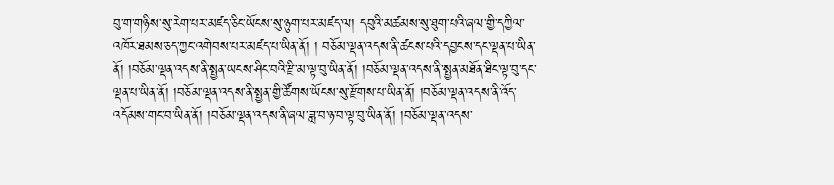བུ་ག་གཉིས་སུ་རེག་པར་མཛད་ཅིང་ཡོངས་སུ་ཉུག་པར་མཛད་ལ། དབུའི་མཚམས་སུ་ཐུག་པའི་ཞལ་གྱི་དཀྱིལ་འཁོར་ཐམས་ཅད་ཀྱང་འགེབས་པར་མཛད་པ་ཡིན་ནོ། ། བཅོམ་ལྡན་འདས་ནི་ཚངས་པའི་དབྱངས་དང་ལྡན་པ་ཡིན་ནོ། །བཅོམ་ལྡན་འདས་ནི་སྤྱན་ཡངས་ཤིང་བའི་རྫི་མ་ལྟ་བུ་ཡིན་ནོ། །བཅོམ་ལྡན་འདས་ནི་སྤྱན་མཐོན་ཐིང་ལྟ་བུ་དང་ལྡན་པ་ཡིན་ནོ། །བཅོམ་ལྡན་འདས་ནི་སྤྱན་གྱི་ཚོགས་ཡོངས་སུ་རྫོགས་པ་ཡིན་ནོ། །བཅོམ་ལྡན་འདས་ནི་འོད་འདོམས་གང་བ་ཡིན་ནོ། །བཅོམ་ལྡན་འདས་ནི་ཞལ་ཟླ་བ་ཉ་བ་ལྟ་བུ་ཡིན་ནོ། །བཅོམ་ལྡན་འདས་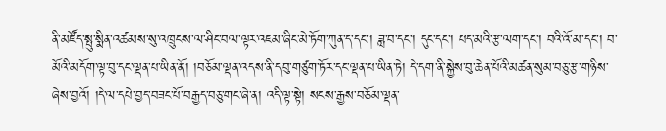ནི་མཛོད་སྤུ་སྨིན་འཚམས་སུ་འཁྲུངས་ལ་ཤིང་བལ་ལྟར་འཇམ་ཞིང་མེ་ཏོག་ཀུན་ད་དང་། ཟླ་བ་དང་། དུང་དང་། པད་མའི་རྩ་ལག་དང་། བའི་འོ་མ་དང་། བ་མོའི་མདོག་ལྟ་བུ་དང་ལྡན་པ་ཡིན་ནོ། །བཅོམ་ལྡན་འདས་ནི་དབུ་གཙུག་ཏོར་དང་ལྡན་པ་ཡིན་ཏེ། དེ་དག་ནི་སྐྱེས་བུ་ཆེན་པོའི་མཚན་སུམ་བཅུ་རྩ་གཉིས་ཞེས་བྱའོ། །དེ་ལ་དཔེ་བྱད་བཟང་པོ་བརྒྱད་བཅུ་གང་ཞེ་ན། འདི་ལྟ་སྟེ། སངས་རྒྱས་བཅོམ་ལྡན་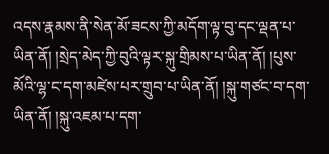འདས་རྣམས་ནི་སེན་མོ་ཟངས་ཀྱི་མདོག་ལྟ་བུ་དང་ལྡན་པ་ཡིན་ནོ། །སྲེད་མེད་ཀྱི་བུའི་ལྟར་སྐུ་གྲིམས་པ་ཡིན་ནོ། །པུས་མོའི་ལྷ་ང་དག་མཛེས་པར་གྲུབ་པ་ཡིན་ནོ། །སྐུ་གཙང་བ་དག་ཡིན་ནོ། །སྐུ་འཇམ་པ་དག་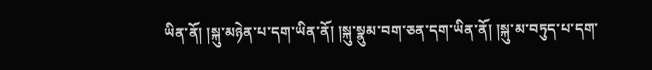ཡིན་ནོ། །སྐུ་མཉེན་པ་དག་ཡིན་ནོ། །སྐུ་སྣུམ་བག་ཅན་དག་ཡིན་ནོ། །སྐུ་མ་བཏུད་པ་དག་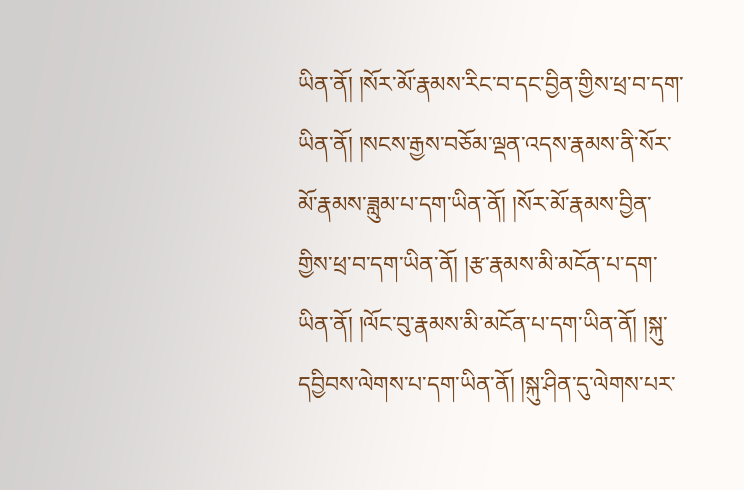ཡིན་ནོ། །སོར་མོ་རྣམས་རིང་བ་དང་བྱིན་གྱིས་ཕྲ་བ་དག་ཡིན་ནོ། །སངས་རྒྱས་བཅོམ་ལྡན་འདས་རྣམས་ནི་སོར་མོ་རྣམས་ཟླུམ་པ་དག་ཡིན་ནོ། །སོར་མོ་རྣམས་བྱིན་གྱིས་ཕྲ་བ་དག་ཡིན་ནོ། །རྩ་རྣམས་མི་མངོན་པ་དག་ཡིན་ནོ། །ལོང་བུ་རྣམས་མི་མངོན་པ་དག་ཡིན་ནོ། །སྐུ་དབྱིབས་ལེགས་པ་དག་ཡིན་ནོ། །སྐུ་ཤིན་དུ་ལེགས་པར་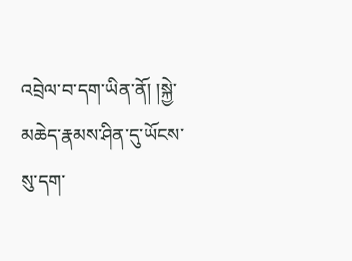འབྲེལ་བ་དག་ཡིན་ནོ། །སྐྱེ་མཆེད་རྣམས་ཤིན་དུ་ཡོངས་སུ་དག་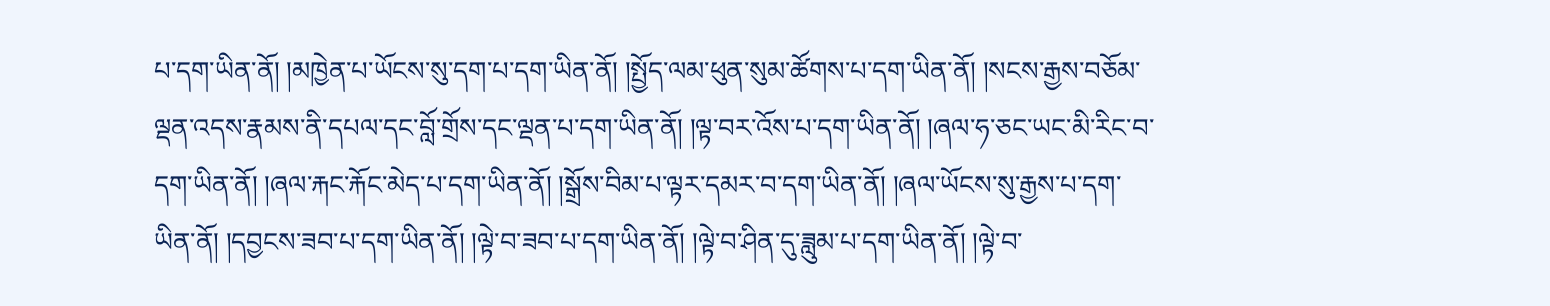པ་དག་ཡིན་ནོ། །མཁྱེན་པ་ཡོངས་སུ་དག་པ་དག་ཡིན་ནོ། །སྤྱོད་ལམ་ཕུན་སུམ་ཚོགས་པ་དག་ཡིན་ནོ། །སངས་རྒྱས་བཅོམ་ལྡན་འདས་རྣམས་ནི་དཔལ་དང་བློ་གྲོས་དང་ལྡན་པ་དག་ཡིན་ནོ། །ལྟ་བར་འོས་པ་དག་ཡིན་ནོ། །ཞལ་ཧ་ཅང་ཡང་མི་རིང་བ་དག་ཡིན་ནོ། །ཞལ་རྐང་རྐོང་མེད་པ་དག་ཡིན་ནོ། །སྒྲོས་བིམ་པ་ལྟར་དམར་བ་དག་ཡིན་ནོ། །ཞལ་ཡོངས་སུ་རྒྱས་པ་དག་ཡིན་ནོ། །དབྱངས་ཟབ་པ་དག་ཡིན་ནོ། །ལྟེ་བ་ཟབ་པ་དག་ཡིན་ནོ། །ལྟེ་བ་ཤིན་དུ་ཟླུམ་པ་དག་ཡིན་ནོ། །ལྟེ་བ་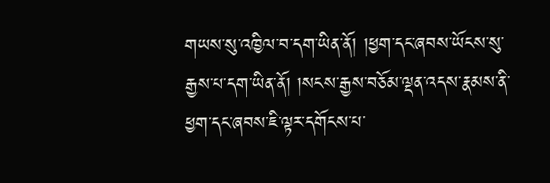གཡས་སུ་འཁྱིལ་བ་དག་ཡིན་ནོ། །ཕྱག་དང་ཞབས་ཡོངས་སུ་རྒྱས་པ་དག་ཡིན་ནོ། །སངས་རྒྱས་བཅོམ་ལྡན་འདས་རྣམས་ནི་ཕྱག་དང་ཞབས་ཇི་ལྟར་དགོངས་པ་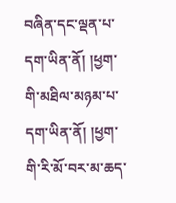བཞིན་དང་ལྡན་པ་དག་ཡིན་ནོ། །ཕྱག་གི་མཐིལ་མཉམ་པ་དག་ཡིན་ནོ། །ཕྱག་གི་རི་མོ་བར་མ་ཆད་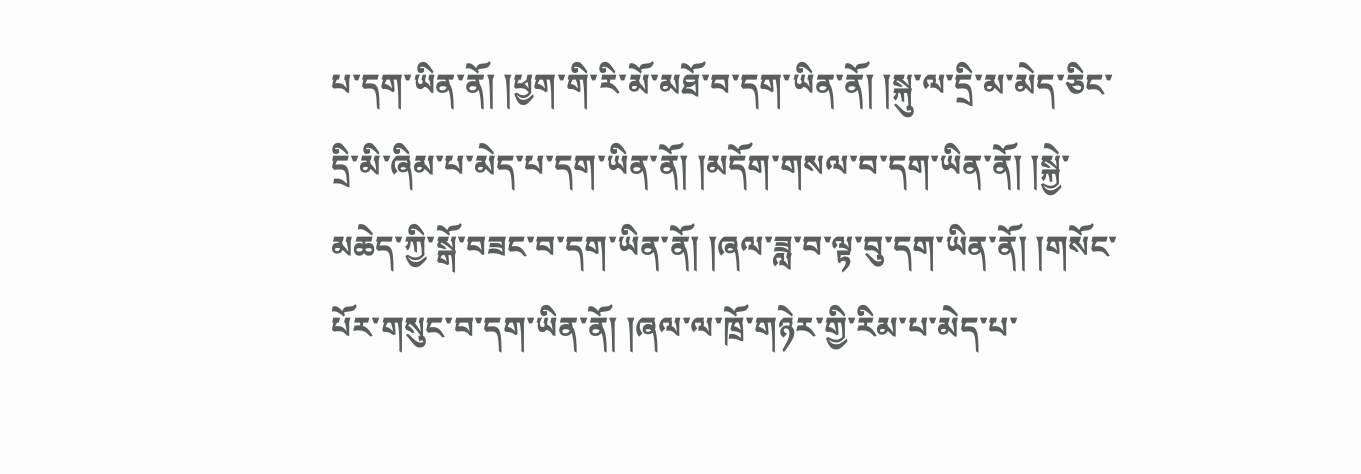པ་དག་ཡིན་ནོ། །ཕྱག་གི་རི་མོ་མཐོ་བ་དག་ཡིན་ནོ། །སྐུ་ལ་དྲི་མ་མེད་ཅིང་དྲི་མི་ཞིམ་པ་མེད་པ་དག་ཡིན་ནོ། །མདོག་གསལ་བ་དག་ཡིན་ནོ། །སྐྱེ་མཆེད་ཀྱི་སྒོ་བཟང་བ་དག་ཡིན་ནོ། །ཞལ་ཟླ་བ་ལྟ་བུ་དག་ཡིན་ནོ། །གསོང་པོར་གསུང་བ་དག་ཡིན་ནོ། །ཞལ་ལ་ཁྲོ་གཉེར་གྱི་རིམ་པ་མེད་པ་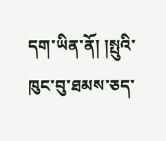དག་ཡིན་ནོ། །སྤུའི་ཁུང་བུ་ཐམས་ཅད་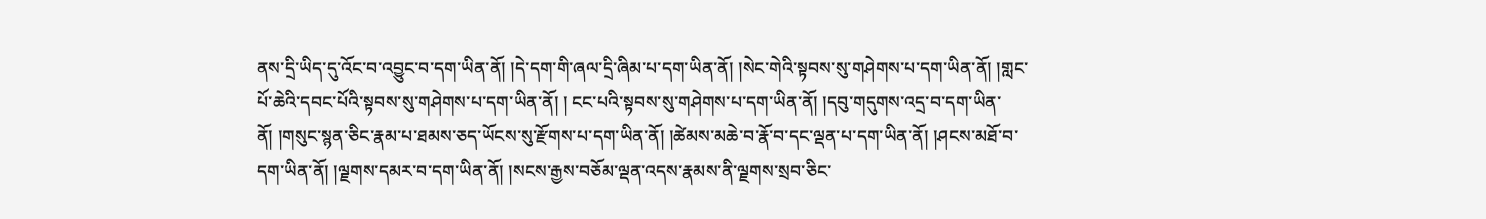ནས་དྲི་ཡིད་དུ་འོང་བ་འབྱུང་བ་དག་ཡིན་ནོ། །དེ་དག་གི་ཞལ་དྲི་ཞིམ་པ་དག་ཡིན་ནོ། །སེང་གེའི་སྟབས་སུ་གཤེགས་པ་དག་ཡིན་ནོ། །གླང་པོ་ཆེའི་དབང་པོའི་སྟབས་སུ་གཤེགས་པ་དག་ཡིན་ནོ། ། ངང་པའི་སྟབས་སུ་གཤེགས་པ་དག་ཡིན་ནོ། །དབུ་གདུགས་འདྲ་བ་དག་ཡིན་ནོ། །གསུང་སྙན་ཅིང་རྣམ་པ་ཐམས་ཅད་ཡོངས་སུ་རྫོགས་པ་དག་ཡིན་ནོ། །ཚེམས་མཆེ་བ་རྣོ་བ་དང་ལྡན་པ་དག་ཡིན་ནོ། །ཤངས་མཐོ་བ་དག་ཡིན་ནོ། །ལྗགས་དམར་བ་དག་ཡིན་ནོ། །སངས་རྒྱས་བཅོམ་ལྡན་འདས་རྣམས་ནི་ལྗགས་སྲབ་ཅིང་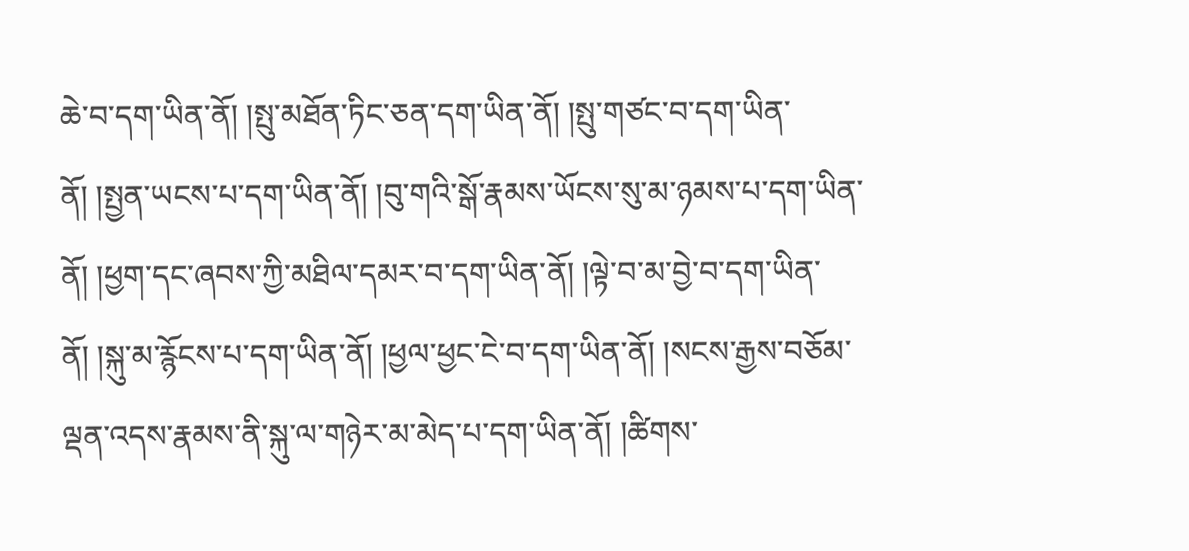ཆེ་བ་དག་ཡིན་ནོ། །སྤུ་མཐོན་ཏིང་ཅན་དག་ཡིན་ནོ། །སྤུ་གཙང་བ་དག་ཡིན་ནོ། །སྤྱན་ཡངས་པ་དག་ཡིན་ནོ། །བུ་གའི་སྒོ་རྣམས་ཡོངས་སུ་མ་ཉམས་པ་དག་ཡིན་ནོ། །ཕྱག་དང་ཞབས་ཀྱི་མཐིལ་དམར་བ་དག་ཡིན་ནོ། །ལྟེ་བ་མ་བྱེ་བ་དག་ཡིན་ནོ། །སྐུ་མ་རྙོངས་པ་དག་ཡིན་ནོ། །ཕྱལ་ཕྱང་ངེ་བ་དག་ཡིན་ནོ། །སངས་རྒྱས་བཅོམ་ལྡན་འདས་རྣམས་ནི་སྐུ་ལ་གཉེར་མ་མེད་པ་དག་ཡིན་ནོ། །ཚིགས་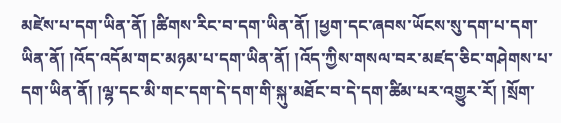མཛེས་པ་དག་ཡིན་ནོ། །ཚིགས་རིང་བ་དག་ཡིན་ནོ། །ཕྱག་དང་ཞབས་ཡོངས་སུ་དག་པ་དག་ཡིན་ནོ། །འོད་འདོམ་གང་མཉམ་པ་དག་ཡིན་ནོ། །འོད་ཀྱིས་གསལ་བར་མཛད་ཅིང་གཤེགས་པ་དག་ཡིན་ནོ། །ལྷ་དང་མི་གང་དག་དེ་དག་གི་སྐུ་མཐོང་བ་དེ་དག་ཚིམ་པར་འགྱུར་རོ། །སྲོག་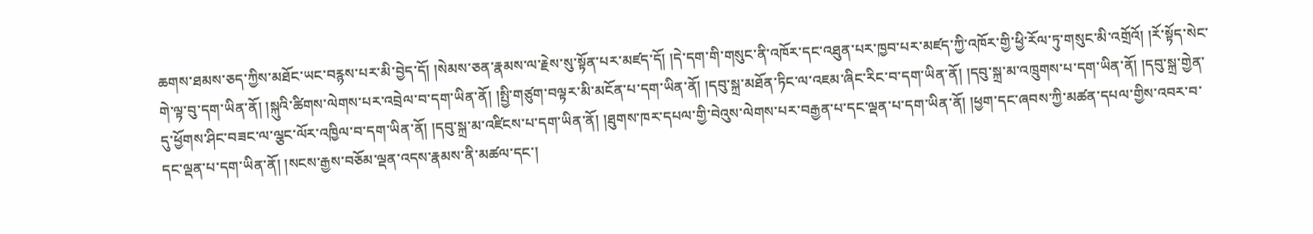ཆགས་ཐམས་ཅད་ཀྱིས་མཐོང་ཡང་བརྙས་པར་མི་བྱེད་དོ། །སེམས་ཅན་རྣམས་ལ་རྗེས་སུ་སྟོན་པར་མཛད་དོ། །དེ་དག་གི་གསུང་ནི་འཁོར་དང་འཐུན་པར་ཁྱབ་པར་མཛད་ཀྱི་འཁོར་གྱི་ཕྱི་རོལ་ཏུ་གསུང་མི་འགྲོའོ། །རོ་སྟོད་སེང་གེ་ལྟ་བུ་དག་ཡིན་ནོ། །སྐུའི་ཚིགས་ལེགས་པར་འབྲེལ་བ་དག་ཡིན་ནོ། །སྤྱི་གཙུག་བལྟར་མི་མངོན་པ་དག་ཡིན་ནོ། །དབུ་སྐྲ་མཐོན་ཏིང་ལ་འཇམ་ཞིང་རིང་བ་དག་ཡིན་ནོ། །དབུ་སྐྲ་མ་འཁྲུགས་པ་དག་ཡིན་ནོ། །དབུ་སྐྲ་གྱེན་དུ་ཕྱོགས་ཤིང་བཟང་ལ་ལྕང་ལོར་འཁྱིལ་བ་དག་ཡིན་ནོ། །དབུ་སྐྲ་མ་འཛིངས་པ་དག་ཡིན་ནོ། །ཐུགས་ཁར་དཔལ་གྱི་བེའུས་ལེགས་པར་བརྒྱན་པ་དང་ལྡན་པ་དག་ཡིན་ནོ། །ཕྱག་དང་ཞབས་ཀྱི་མཚན་དཔལ་གྱིས་འབར་བ་དང་ལྡན་པ་དག་ཡིན་ནོ། །སངས་རྒྱས་བཅོམ་ལྡན་འདས་རྣམས་ནི་མཚལ་དང་།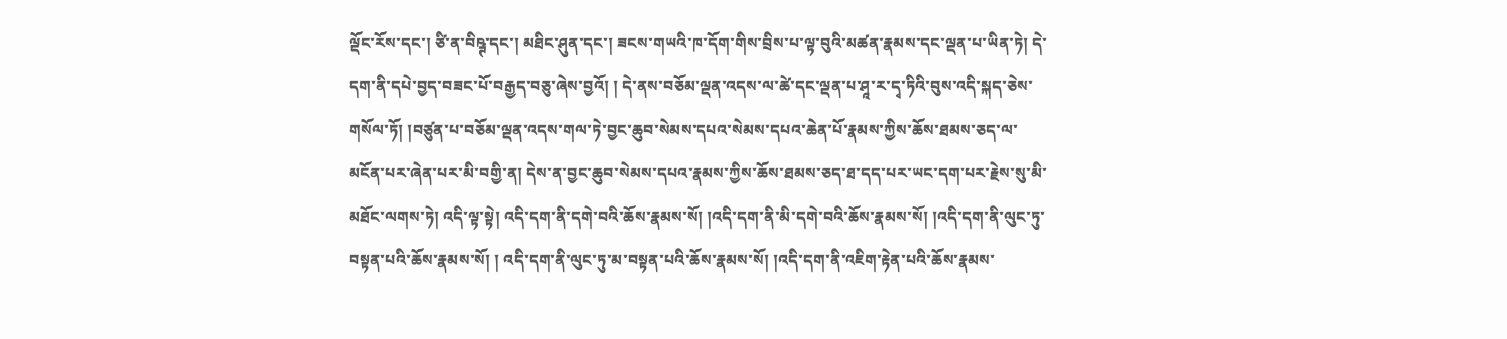ལྡོང་རོས་དང་། ཙི་ན་བིཥྚ་དང་། མཐིང་ཤུན་དང་། ཟངས་གཡའི་ཁ་དོག་གིས་བྲིས་པ་ལྟ་བུའི་མཚན་རྣམས་དང་ལྡན་པ་ཡིན་ཏེ། དེ་དག་ནི་དཔེ་བྱད་བཟང་པོ་བརྒྱད་བཅུ་ཞེས་བྱའོ། ། དེ་ནས་བཅོམ་ལྡན་འདས་ལ་ཚེ་དང་ལྡན་པ་ཤཱ་ར་དྭ་ཏིའི་བུས་འདི་སྐད་ཅེས་གསོལ་ཏོ། །བཙུན་པ་བཅོམ་ལྡན་འདས་གལ་ཏེ་བྱང་ཆུབ་སེམས་དཔའ་སེམས་དཔའ་ཆེན་པོ་རྣམས་ཀྱིས་ཆོས་ཐམས་ཅད་ལ་མངོན་པར་ཞེན་པར་མི་བགྱི་ན། དེས་ན་བྱང་ཆུབ་སེམས་དཔའ་རྣམས་ཀྱིས་ཆོས་ཐམས་ཅད་ཐ་དད་པར་ཡང་དག་པར་རྗེས་སུ་མི་མཐོང་ལགས་ཏེ། འདི་ལྟ་སྟེ། འདི་དག་ནི་དགེ་བའི་ཆོས་རྣམས་སོ། །འདི་དག་ནི་མི་དགེ་བའི་ཆོས་རྣམས་སོ། །འདི་དག་ནི་ལུང་ཏུ་བསྟན་པའི་ཆོས་རྣམས་སོ། ། འདི་དག་ནི་ལུང་ཏུ་མ་བསྟན་པའི་ཆོས་རྣམས་སོ། །འདི་དག་ནི་འཇིག་རྟེན་པའི་ཆོས་རྣམས་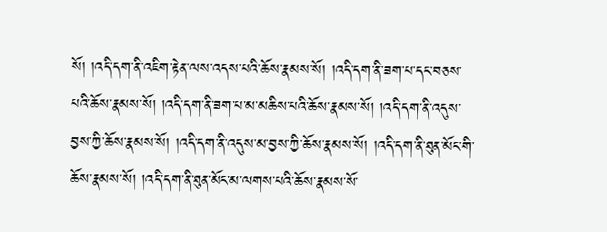སོ། །འདི་དག་ནི་འཇིག་རྟེན་ལས་འདས་པའི་ཆོས་རྣམས་སོ། །འདི་དག་ནི་ཟག་པ་དང་བཅས་པའི་ཆོས་རྣམས་སོ། །འདི་དག་ནི་ཟག་པ་མ་མཆིས་པའི་ཆོས་རྣམས་སོ། །འདི་དག་ནི་འདུས་བྱས་ཀྱི་ཆོས་རྣམས་སོ། །འདི་དག་ནི་འདུས་མ་བྱས་ཀྱི་ཆོས་རྣམས་སོ། །འདི་དག་ནི་ཐུན་མོང་གི་ཆོས་རྣམས་སོ། །འདི་དག་ནི་ཐུན་མོང་མ་ལགས་པའི་ཆོས་རྣམས་སོ་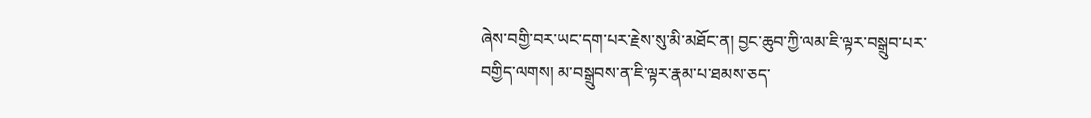ཞེས་བགྱི་བར་ཡང་དག་པར་རྗེས་སུ་མི་མཐོང་ན། བྱང་ཆུབ་ཀྱི་ལམ་ཇི་ལྟར་བསྒྲུབ་པར་བགྱིད་ལགས། མ་བསྒྲུབས་ན་ཇི་ལྟར་རྣམ་པ་ཐམས་ཅད་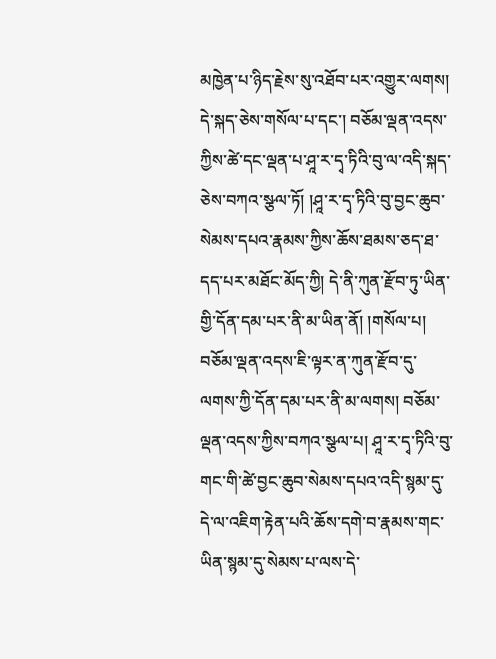མཁྱེན་པ་ཉིད་རྗེས་སུ་འཐོབ་པར་འགྱུར་ལགས། དེ་སྐད་ཅེས་གསོལ་པ་དང་། བཅོམ་ལྡན་འདས་ཀྱིས་ཚེ་དང་ལྡན་པ་ཤཱ་ར་དྭ་ཏིའི་བུ་ལ་འདི་སྐད་ཅེས་བཀའ་སྩལ་ཏོ། །ཤཱ་ར་དྭ་ཏིའི་བུ་བྱང་ཆུབ་སེམས་དཔའ་རྣམས་ཀྱིས་ཆོས་ཐམས་ཅད་ཐ་དད་པར་མཐོང་མོད་ཀྱི། དེ་ནི་ཀུན་རྫོབ་ཏུ་ཡིན་གྱི་དོན་དམ་པར་ནི་མ་ཡིན་ནོ། །གསོལ་པ། བཅོམ་ལྡན་འདས་ཇི་ལྟར་ན་ཀུན་རྫོབ་དུ་ལགས་ཀྱི་དོན་དམ་པར་ནི་མ་ལགས། བཅོམ་ལྡན་འདས་ཀྱིས་བཀའ་སྩལ་པ། ཤཱ་ར་དྭ་ཏིའི་བུ་གང་གི་ཚེ་བྱང་ཆུབ་སེམས་དཔའ་འདི་སྙམ་དུ་དེ་ལ་འཇིག་རྟེན་པའི་ཆོས་དགེ་བ་རྣམས་གང་ཡིན་སྙམ་དུ་སེམས་པ་ལས་དེ་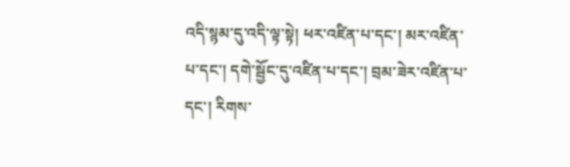འདི་སྙམ་དུ་འདི་ལྟ་སྟེ། ཕར་འཛིན་པ་དང་། མར་འཛིན་པ་དང་། དགེ་སྦྱོང་དུ་འཛིན་པ་དང་། བྲམ་ཟེར་འཛིན་པ་དང་། རིགས་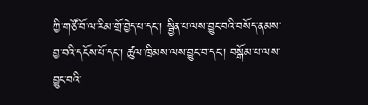ཀྱི་གཙོ་བོ་ལ་རིམ་གྲོ་བྱེད་པ་དང་། སྦྱིན་པ་ལས་བྱུང་བའི་བསོད་ནམས་བྱ་བའི་དངོས་པོ་དང་། ཚུལ་ཁྲིམས་ལས་བྱུང་བ་དང་། བསྒོམ་པ་ལས་བྱུང་བའི་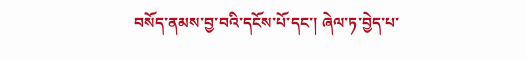བསོད་ནམས་བྱ་བའི་དངོས་པོ་དང་། ཞེལ་ཏ་བྱེད་པ་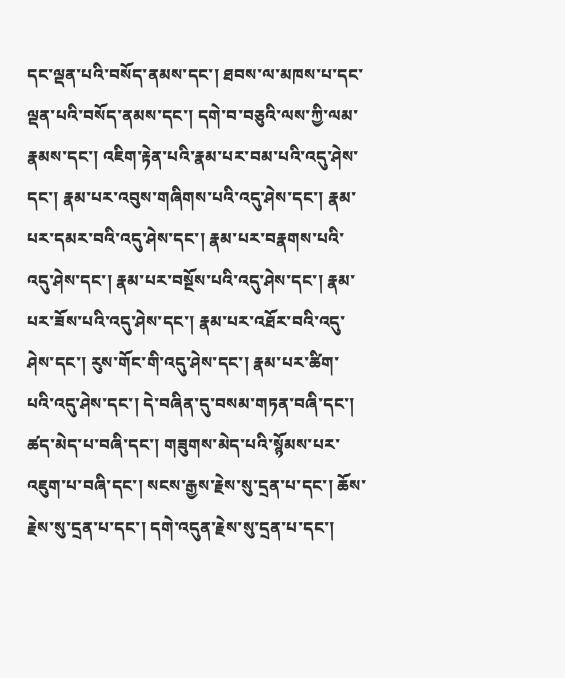དང་ལྡན་པའི་བསོད་ནམས་དང་། ཐབས་ལ་མཁས་པ་དང་ལྡན་པའི་བསོད་ནམས་དང་། དགེ་བ་བཅུའི་ལས་ཀྱི་ལམ་རྣམས་དང་། འཇིག་རྟེན་པའི་རྣམ་པར་བམ་པའི་འདུ་ཤེས་དང་། རྣམ་པར་འབུས་གཞིགས་པའི་འདུ་ཤེས་དང་། རྣམ་པར་དམར་བའི་འདུ་ཤེས་དང་། རྣམ་པར་བརྣགས་པའི་འདུ་ཤེས་དང་། རྣམ་པར་བསྔོས་པའི་འདུ་ཤེས་དང་། རྣམ་པར་ཟོས་པའི་འདུ་ཤེས་དང་། རྣམ་པར་འཐོར་བའི་འདུ་ཤེས་དང་། རུས་གོང་གི་འདུ་ཤེས་དང་། རྣམ་པར་ཚིག་པའི་འདུ་ཤེས་དང་། དེ་བཞིན་དུ་བསམ་གཏན་བཞི་དང་། ཚད་མེད་པ་བཞི་དང་། གཟུགས་མེད་པའི་སྙོམས་པར་འཇུག་པ་བཞི་དང་། སངས་རྒྱས་རྗེས་སུ་དྲན་པ་དང་། ཆོས་རྗེས་སུ་དྲན་པ་དང་། དགེ་འདུན་རྗེས་སུ་དྲན་པ་དང་།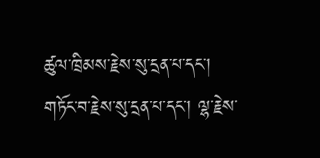ཚུལ་ཁྲིམས་རྗེས་སུ་དྲན་པ་དང་། གཏོང་བ་རྗེས་སུ་དྲན་པ་དང་། ལྷ་རྗེས་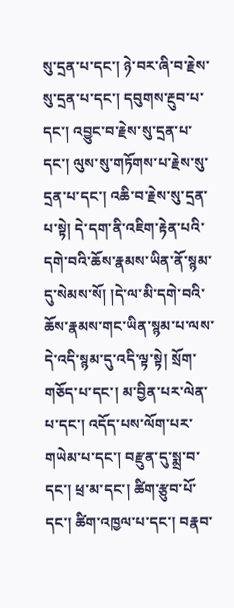སུ་དྲན་པ་དང་། ཉེ་བར་ཞི་བ་རྗེས་སུ་དྲན་པ་དང་། དབུགས་རྔུབ་པ་དང་། འབྱུང་བ་རྗེས་སུ་དྲན་པ་དང་། ལུས་སུ་གཏོགས་པ་རྗེས་སུ་དྲན་པ་དང་། འཆི་བ་རྗེས་སུ་དྲན་པ་སྟེ། དེ་དག་ནི་འཇིག་རྟེན་པའི་དགེ་བའི་ཆོས་རྣམས་ཡིན་ནོ་སྙམ་དུ་སེམས་སོ། །དེ་ལ་མི་དགེ་བའི་ཆོས་རྣམས་གང་ཡིན་སྙམ་པ་ལས་དེ་འདི་སྙམ་དུ་འདི་ལྟ་སྟེ། སྲོག་གཅོད་པ་དང་། མ་བྱིན་པར་ལེན་པ་དང་། འདོད་པས་ལོག་པར་གཡེམ་པ་དང་། བརྫུན་དུ་སྨྲ་བ་དང་། ཕྲ་མ་དང་། ཚིག་རྩུབ་པོ་དང་། ཚིག་འཁྱལ་པ་དང་། བརྣབ་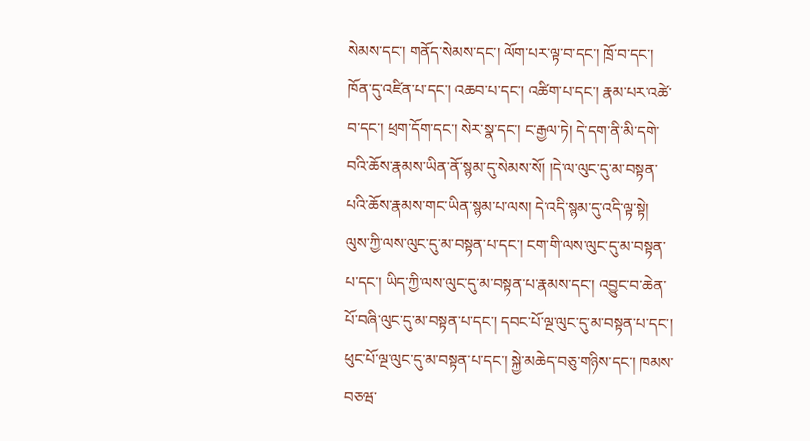སེམས་དང་། གནོད་སེམས་དང་། ལོག་པར་ལྟ་བ་དང་། ཁྲོ་བ་དང་། ཁོན་དུ་འཛིན་པ་དང་། འཆབ་པ་དང་། འཚིག་པ་དང་། རྣམ་པར་འཚེ་བ་དང་། ཕྲག་དོག་དང་། སེར་སྣ་དང་། ང་རྒྱལ་ཏེ། དེ་དག་ནི་མི་དགེ་བའི་ཆོས་རྣམས་ཡིན་ནོ་སྙམ་དུ་སེམས་སོ། །དེ་ལ་ལུང་དུ་མ་བསྟན་པའི་ཆོས་རྣམས་གང་ཡིན་སྙམ་པ་ལས། དེ་འདི་སྙམ་དུ་འདི་ལྟ་སྟེ། ལུས་ཀྱི་ལས་ལུང་དུ་མ་བསྟན་པ་དང་། ངག་གི་ལས་ལུང་དུ་མ་བསྟན་པ་དང་། ཡིད་ཀྱི་ལས་ལུང་དུ་མ་བསྟན་པ་རྣམས་དང་། འབྱུང་བ་ཆེན་པོ་བཞི་ལུང་དུ་མ་བསྟན་པ་དང་། དབང་པོ་ལྔ་ལུང་དུ་མ་བསྟན་པ་དང་། ཕུང་པོ་ལྔ་ལུང་དུ་མ་བསྟན་པ་དང་། སྐྱེ་མཆེད་བཅུ་གཉིས་དང་། ཁམས་བཅཝ་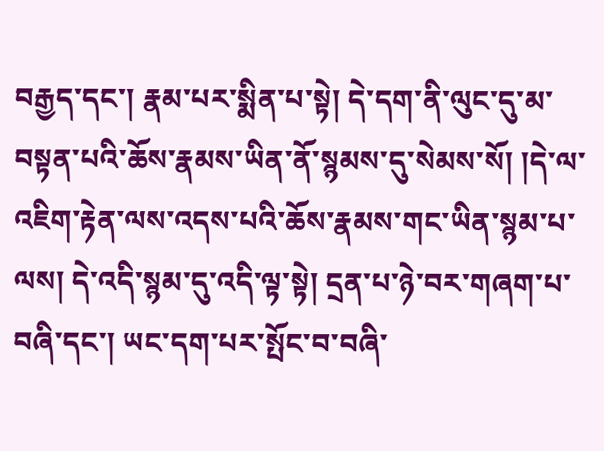བརྒྱད་དང་། རྣམ་པར་སྨིན་པ་སྟེ། དེ་དག་ནི་ལུང་དུ་མ་བསྟན་པའི་ཆོས་རྣམས་ཡིན་ནོ་སྙམས་དུ་སེམས་སོ། །དེ་ལ་འཇིག་རྟེན་ལས་འདས་པའི་ཆོས་རྣམས་གང་ཡིན་སྙམ་པ་ལས། དེ་འདི་སྙམ་དུ་འདི་ལྟ་སྟེ། དྲན་པ་ཉེ་བར་གཞག་པ་བཞི་དང་། ཡང་དག་པར་སྤོང་བ་བཞི་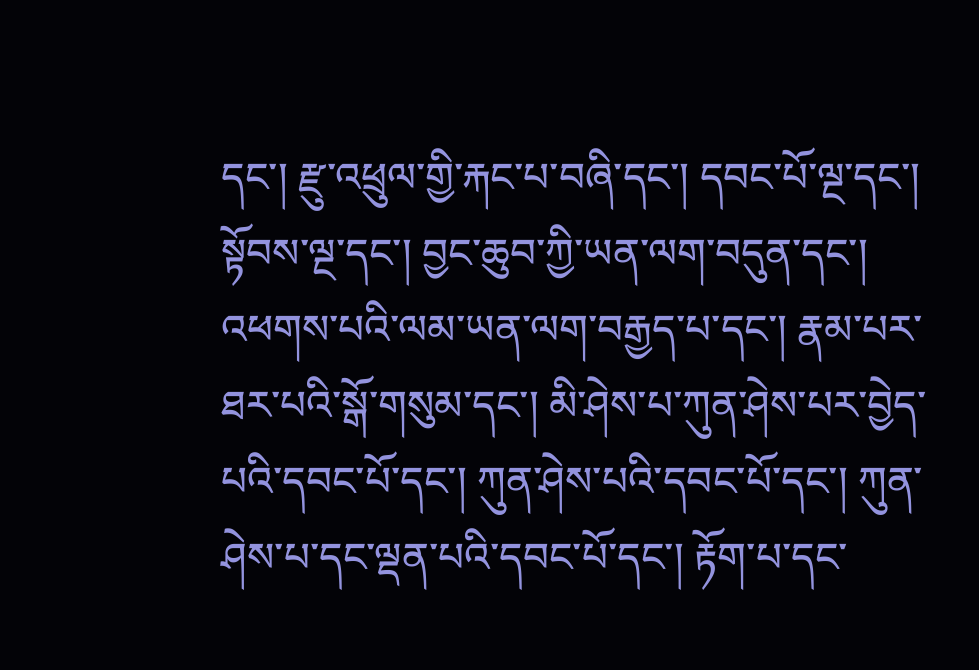དང་། རྫུ་འཕྲུལ་གྱི་རྐང་པ་བཞི་དང་། དབང་པོ་ལྔ་དང་། སྟོབས་ལྔ་དང་། བྱང་ཆུབ་ཀྱི་ཡན་ལག་བདུན་དང་། འཕགས་པའི་ལམ་ཡན་ལག་བརྒྱད་པ་དང་། རྣམ་པར་ཐར་པའི་སྒོ་གསུམ་དང་། མི་ཤེས་པ་ཀུན་ཤེས་པར་བྱེད་པའི་དབང་པོ་དང་། ཀུན་ཤེས་པའི་དབང་པོ་དང་། ཀུན་ཤེས་པ་དང་ལྡན་པའི་དབང་པོ་དང་། རྟོག་པ་དང་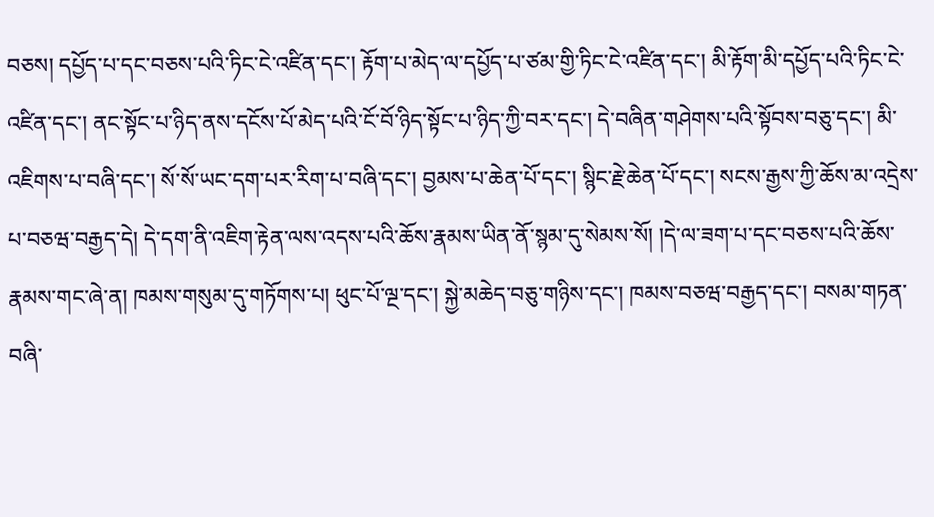བཅས། དཔྱོད་པ་དང་བཅས་པའི་ཏིང་ངེ་འཛིན་དང་། རྟོག་པ་མེད་ལ་དཔྱོད་པ་ཙམ་གྱི་ཏིང་ངེ་འཛིན་དང་། མི་རྟོག་མི་དཔྱོད་པའི་ཏིང་ངེ་འཛིན་དང་། ནང་སྟོང་པ་ཉིད་ནས་དངོས་པོ་མེད་པའི་ངོ་བོ་ཉིད་སྟོང་པ་ཉིད་ཀྱི་བར་དང་། དེ་བཞིན་གཤེགས་པའི་སྟོབས་བཅུ་དང་། མི་འཇིགས་པ་བཞི་དང་། སོ་སོ་ཡང་དག་པར་རིག་པ་བཞི་དང་། བྱམས་པ་ཆེན་པོ་དང་། སྙིང་རྗེ་ཆེན་པོ་དང་། སངས་རྒྱས་ཀྱི་ཆོས་མ་འདྲེས་པ་བཅཝ་བརྒྱད་དེ། དེ་དག་ནི་འཇིག་རྟེན་ལས་འདས་པའི་ཆོས་རྣམས་ཡིན་ནོ་སྙམ་དུ་སེམས་སོ། །དེ་ལ་ཟག་པ་དང་བཅས་པའི་ཆོས་རྣམས་གང་ཞེ་ན། ཁམས་གསུམ་དུ་གཏོགས་པ། ཕུང་པོ་ལྔ་དང་། སྐྱེ་མཆེད་བཅུ་གཉིས་དང་། ཁམས་བཅཝ་བརྒྱད་དང་། བསམ་གཏན་བཞི་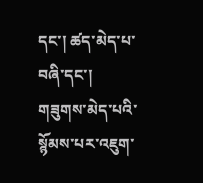དང་། ཚད་མེད་པ་བཞི་དང་། གཟུགས་མེད་པའི་སྙོམས་པར་འཇུག་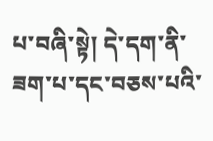པ་བཞི་སྟེ། དེ་དག་ནི་ཟག་པ་དང་བཅས་པའི་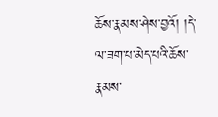ཆོས་རྣམས་ཤེས་བྱའོ། །དེ་ལ་ཟག་པ་མེད་པའི་ཆོས་རྣམས་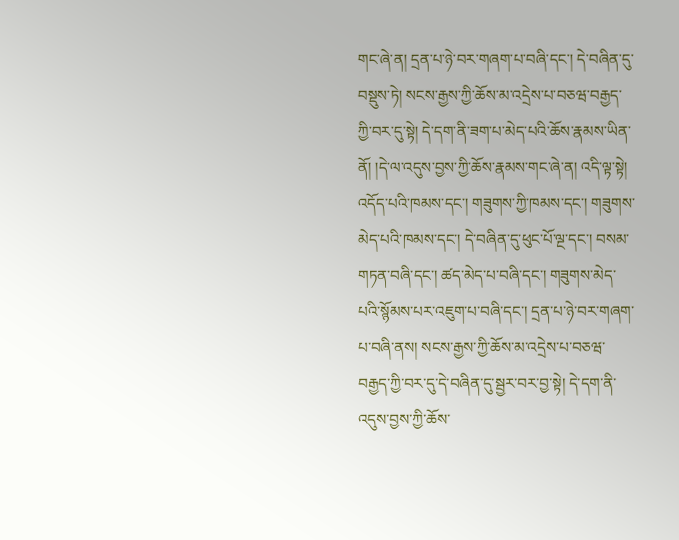གང་ཞེ་ན། དྲན་པ་ཉེ་བར་གཞག་པ་བཞི་དང་། དེ་བཞིན་དུ་བསྡུས་ཏེ། སངས་རྒྱས་ཀྱི་ཆོས་མ་འདྲེས་པ་བཅཝ་བརྒྱད་ཀྱི་བར་དུ་སྟེ། དེ་དག་ནི་ཟག་པ་མེད་པའི་ཆོས་རྣམས་ཡིན་ནོ། །དེ་ལ་འདུས་བྱས་ཀྱི་ཆོས་རྣམས་གང་ཞེ་ན། འདི་ལྟ་སྟེ། འདོད་པའི་ཁམས་དང་། གཟུགས་ཀྱི་ཁམས་དང་། གཟུགས་མེད་པའི་ཁམས་དང་། དེ་བཞིན་དུ་ཕུང་པོ་ལྔ་དང་། བསམ་གཏན་བཞི་དང་། ཚད་མེད་པ་བཞི་དང་། གཟུགས་མེད་པའི་སྙོམས་པར་འཇུག་པ་བཞི་དང་། དྲན་པ་ཉེ་བར་གཞག་པ་བཞི་ནས། སངས་རྒྱས་ཀྱི་ཆོས་མ་འདྲེས་པ་བཅཝ་བརྒྱད་ཀྱི་བར་དུ་དེ་བཞིན་དུ་སྦྱར་བར་བྱ་སྟེ། དེ་དག་ནི་འདུས་བྱས་ཀྱི་ཆོས་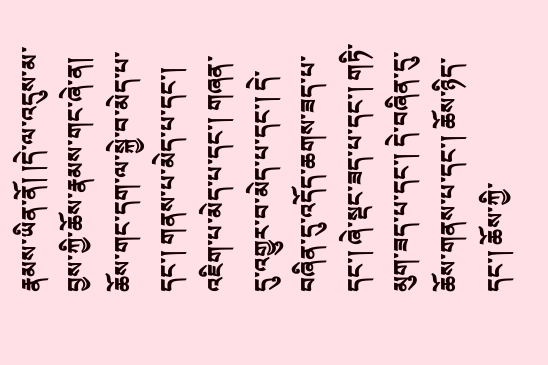རྣམས་ཡིན་ནོ། །དེ་ལ་འདུས་མ་བྱས་ཀྱི་ཆོས་རྣམས་གང་ཞེ་ན། ཆོས་གང་དག་ལ་སྐྱེ་བ་མེད་པ་དང་། གནས་པ་མེད་པ་དང་། འཇིག་པ་མེད་པ་དང་། གཞན་དུ་འགྱུར་བ་མེད་པ་དང་། དེ་བཞིན་དུ་འདོད་ཆགས་ཟད་པ་དང་། ཞེ་སྡང་ཟད་པ་དང་། གཏི་མུག་ཟད་པ་དང་། དེ་བཞིན་དུ་ཆོས་གནས་པ་དང་། ཆོས་ཉིད་དང་། ཆོས་ཀྱི་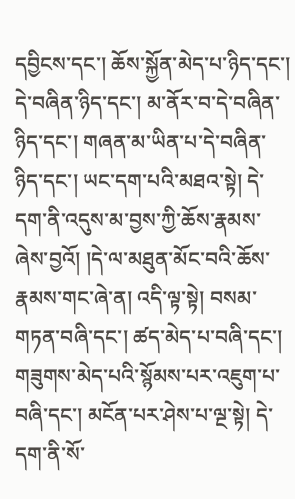དབྱིངས་དང་། ཆོས་སྐྱོན་མེད་པ་ཉིད་དང་། དེ་བཞིན་ཉིད་དང་། མ་ནོར་བ་དེ་བཞིན་ཉིད་དང་། གཞན་མ་ཡིན་པ་དེ་བཞིན་ཉིད་དང་། ཡང་དག་པའི་མཐའ་སྟེ། དེ་དག་ནི་འདུས་མ་བྱས་ཀྱི་ཆོས་རྣམས་ཞེས་བྱའོ། །དེ་ལ་མཐུན་མོང་བའི་ཆོས་རྣམས་གང་ཞེ་ན། འདི་ལྟ་སྟེ། བསམ་གཏན་བཞི་དང་། ཚད་མེད་པ་བཞི་དང་། གཟུགས་མེད་པའི་སྙོམས་པར་འཇུག་པ་བཞི་དང་། མངོན་པར་ཤེས་པ་ལྔ་སྟེ། དེ་དག་ནི་སོ་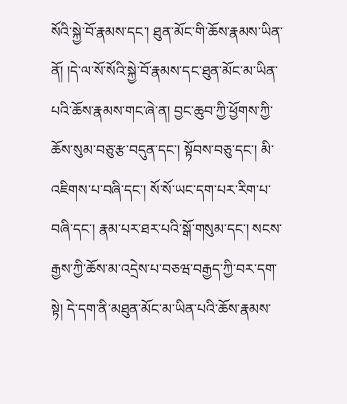སོའི་སྐྱེ་བོ་རྣམས་དང་། ཐུན་མོང་གི་ཆོས་རྣམས་ཡིན་ནོ། །དེ་ལ་སོ་སོའི་སྐྱེ་བོ་རྣམས་དང་ཐུན་མོང་མ་ཡིན་པའི་ཆོས་རྣམས་གང་ཞེ་ན། བྱང་ཆུབ་ཀྱི་ཕྱོགས་ཀྱི་ཆོས་སུམ་བཅུ་རྩ་བདུན་དང་། སྟོབས་བཅུ་དང་། མི་འཇིགས་པ་བཞི་དང་། སོ་སོ་ཡང་དག་པར་རིག་པ་བཞི་དང་། རྣམ་པར་ཐར་པའི་སྒོ་གསུམ་དང་། སངས་རྒྱས་ཀྱི་ཆོས་མ་འདྲེས་པ་བཅཝ་བརྒྱད་ཀྱི་བར་དག་སྟེ། དེ་དག་ནི་མཐུན་མོང་མ་ཡིན་པའི་ཆོས་རྣམས་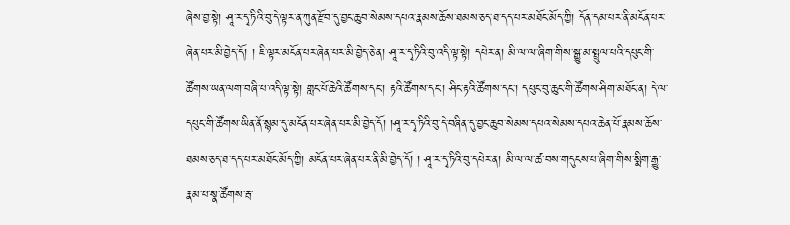ཞེས་བྱ་སྟེ། ཤཱ་ར་དྭ་ཏིའི་བུ་དེ་ལྟར་ན་ཀུན་རྫོབ་དུ་བྱང་ཆུབ་སེམས་དཔའ་རྣམས་ཆོས་ཐམས་ཅད་ཐ་དད་པར་མཐོང་མོད་ཀྱི། དོན་དམ་པར་ནི་མངོན་པར་ཞེན་པར་མི་བྱེད་དོ། ། ཇི་ལྟར་མངོན་པར་ཞེན་པར་མི་བྱེད་ཅེ་ན། ཤཱ་ར་དྭ་ཏིའི་བུ་འདི་ལྟ་སྟེ། དཔེར་ན། མི་ལ་ལ་ཞིག་གིས་སྒྱུ་མ་སྤྲུལ་པའི་དཔུང་གི་ཚོགས་ཡན་ལག་བཞི་པ་འདི་ལྟ་སྟེ། གླང་པོ་ཆེའི་ཚོགས་དང་། རྟའི་ཚོགས་དང་། ཤིང་རྟའི་ཚོགས་དང་། དཔུང་བུ་ཆུང་གི་ཚོགས་ཤིག་མཐོང་ན། དེ་ལ་དཔུང་གི་ཚོགས་ཡིན་ནོ་སྙམ་དུ་མངོན་པར་ཞེན་པར་མི་བྱེད་དོ། །ཤཱ་ར་དྭ་ཏིའི་བུ་དེ་བཞིན་དུ་བྱང་ཆུབ་སེམས་དཔའ་སེམས་དཔའ་ཆེན་པོ་རྣམས་ཆོས་ཐམས་ཅད་ཐ་དད་པར་མཐོང་མོད་ཀྱི། མངོན་པར་ཞེན་པར་ནི་མི་བྱེད་དོ། ། ཤཱ་ར་དྭ་ཏིའི་བུ་དཔེར་ན། མི་ལ་ལ་ཚ་བས་གདུངས་པ་ཞིག་གིས་སྨིག་རྒྱུ་རྣམ་པ་སྣ་ཚོགས་རྦ་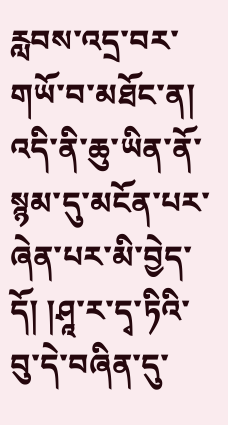རླབས་འདྲ་བར་གཡོ་བ་མཐོང་ན། འདི་ནི་ཆུ་ཡིན་ནོ་སྙམ་དུ་མངོན་པར་ཞེན་པར་མི་བྱེད་དོ། །ཤཱ་ར་དྭ་ཏིའི་བུ་དེ་བཞིན་དུ་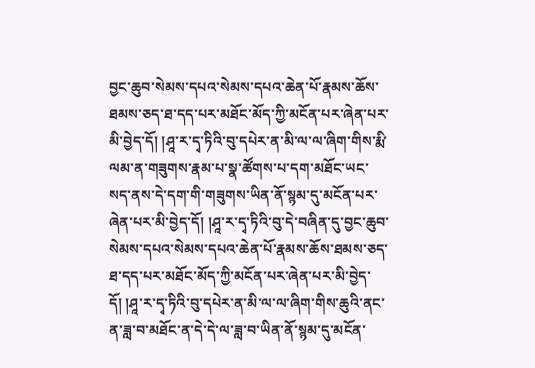བྱང་ཆུབ་སེམས་དཔའ་སེམས་དཔའ་ཆེན་པོ་རྣམས་ཆོས་ཐམས་ཅད་ཐ་དད་པར་མཐོང་མོད་ཀྱི་མངོན་པར་ཞེན་པར་མི་བྱེད་དོ། །ཤཱ་ར་དྭ་ཏིའི་བུ་དཔེར་ན་མི་ལ་ལ་ཞིག་གིས་རྨི་ལམ་ན་གཟུགས་རྣམ་པ་སྣ་ཚོགས་པ་དག་མཐོང་ཡང་སད་ནས་དེ་དག་གི་གཟུགས་ཡིན་ནོ་སྙམ་དུ་མངོན་པར་ཞེན་པར་མི་བྱེད་དོ། །ཤཱ་ར་དྭ་ཏིའི་བུ་དེ་བཞིན་དུ་བྱང་ཆུབ་སེམས་དཔའ་སེམས་དཔའ་ཆེན་པོ་རྣམས་ཆོས་ཐམས་ཅད་ཐ་དད་པར་མཐོང་མོད་ཀྱི་མངོན་པར་ཞེན་པར་མི་བྱེད་དོ། །ཤཱ་ར་དྭ་ཏིའི་བུ་དཔེར་ན་མི་ལ་ལ་ཞིག་གིས་ཆུའི་ནང་ན་ཟླ་བ་མཐོང་ན་དེ་དེ་ལ་ཟླ་བ་ཡིན་ནོ་སྙམ་དུ་མངོན་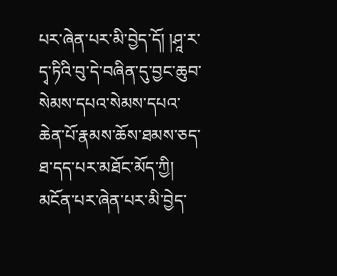པར་ཞེན་པར་མི་བྱེད་དོ། །ཤཱ་ར་དྭ་ཏིའི་བུ་དེ་བཞིན་དུ་བྱང་ཆུབ་སེམས་དཔའ་སེམས་དཔའ་ཆེན་པོ་རྣམས་ཆོས་ཐམས་ཅད་ཐ་དད་པར་མཐོང་མོད་ཀྱི། མངོན་པར་ཞེན་པར་མི་བྱེད་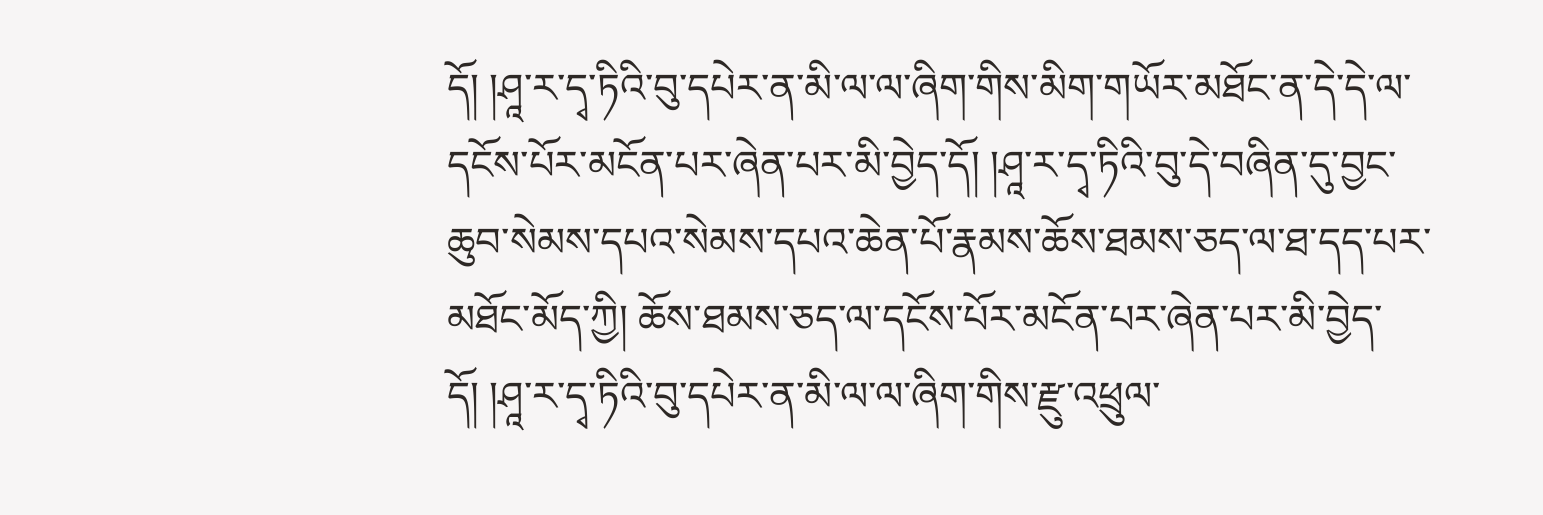དོ། །ཤཱ་ར་དྭ་ཏིའི་བུ་དཔེར་ན་མི་ལ་ལ་ཞིག་གིས་མིག་གཡོར་མཐོང་ན་དེ་དེ་ལ་དངོས་པོར་མངོན་པར་ཞེན་པར་མི་བྱེད་དོ། །ཤཱ་ར་དྭ་ཏིའི་བུ་དེ་བཞིན་དུ་བྱང་ཆུབ་སེམས་དཔའ་སེམས་དཔའ་ཆེན་པོ་རྣམས་ཆོས་ཐམས་ཅད་ལ་ཐ་དད་པར་མཐོང་མོད་ཀྱི། ཆོས་ཐམས་ཅད་ལ་དངོས་པོར་མངོན་པར་ཞེན་པར་མི་བྱེད་དོ། །ཤཱ་ར་དྭ་ཏིའི་བུ་དཔེར་ན་མི་ལ་ལ་ཞིག་གིས་རྫུ་འཕྲུལ་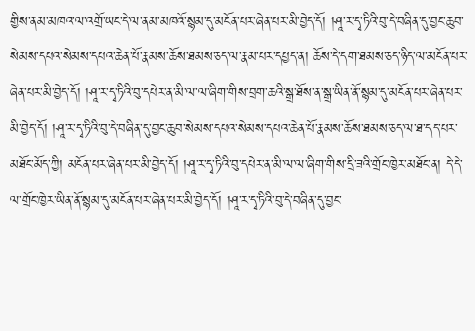གྱིས་ནམ་མཁའ་ལ་འགྲོ་ཡང་དེ་ལ་ནམ་མཁའོ་སྙམ་དུ་མངོན་པར་ཞེན་པར་མི་བྱེད་དོ། །ཤཱ་ར་དྭ་ཏིའི་བུ་དེ་བཞིན་དུ་བྱང་ཆུབ་སེམས་དཔའ་སེམས་དཔའ་ཆེན་པོ་རྣམས་ཆོས་ཐམས་ཅད་ལ་རྣམ་པར་དཔྱད་ན། ཆོས་དེ་དག་ཐམས་ཅད་ཉིད་ལ་མངོན་པར་ཞེན་པར་མི་བྱེད་དོ། །ཤཱ་ར་དྭ་ཏིའི་བུ་དཔེར་ན་མི་ལ་ལ་ཞིག་གིས་བྲག་ཆའི་སྒྲ་ཐོས་ན་སྒྲ་ཡིན་ནོ་སྙམ་དུ་མངོན་པར་ཞེན་པར་མི་བྱེད་དོ། །ཤཱ་ར་དྭ་ཏིའི་བུ་དེ་བཞིན་དུ་བྱང་ཆུབ་སེམས་དཔའ་སེམས་དཔའ་ཆེན་པོ་རྣམས་ཆོས་ཐམས་ཅད་ལ་ཐ་དད་པར་མཐོང་མོད་ཀྱི། མངོན་པར་ཞེན་པར་མི་བྱེད་དོ། །ཤཱ་ར་དྭ་ཏིའི་བུ་དཔེར་ན་མི་ལ་ལ་ཞིག་གིས་དྲི་ཟའི་གྲོང་ཁྱེར་མཐོང་ན། དེ་དེ་ལ་གྲོང་ཁྱེར་ཡིན་ནོ་སྙམ་དུ་མངོན་པར་ཞེན་པར་མི་བྱེད་དོ། །ཤཱ་ར་དྭ་ཏིའི་བུ་དེ་བཞིན་དུ་བྱང་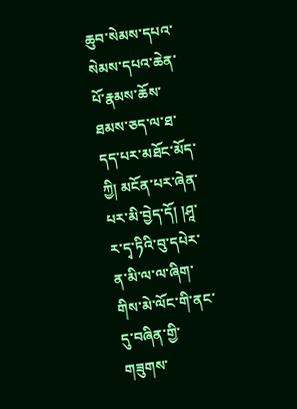ཆུབ་སེམས་དཔའ་སེམས་དཔའ་ཆེན་པོ་རྣམས་ཆོས་ཐམས་ཅད་ལ་ཐ་དད་པར་མཐོང་མོད་ཀྱི། མངོན་པར་ཞེན་པར་མི་བྱེད་དོ། །ཤཱ་ར་དྭ་ཏིའི་བུ་དཔེར་ན་མི་ལ་ལ་ཞིག་གིས་མེ་ལོང་གི་ནང་དུ་བཞིན་གྱི་གཟུགས་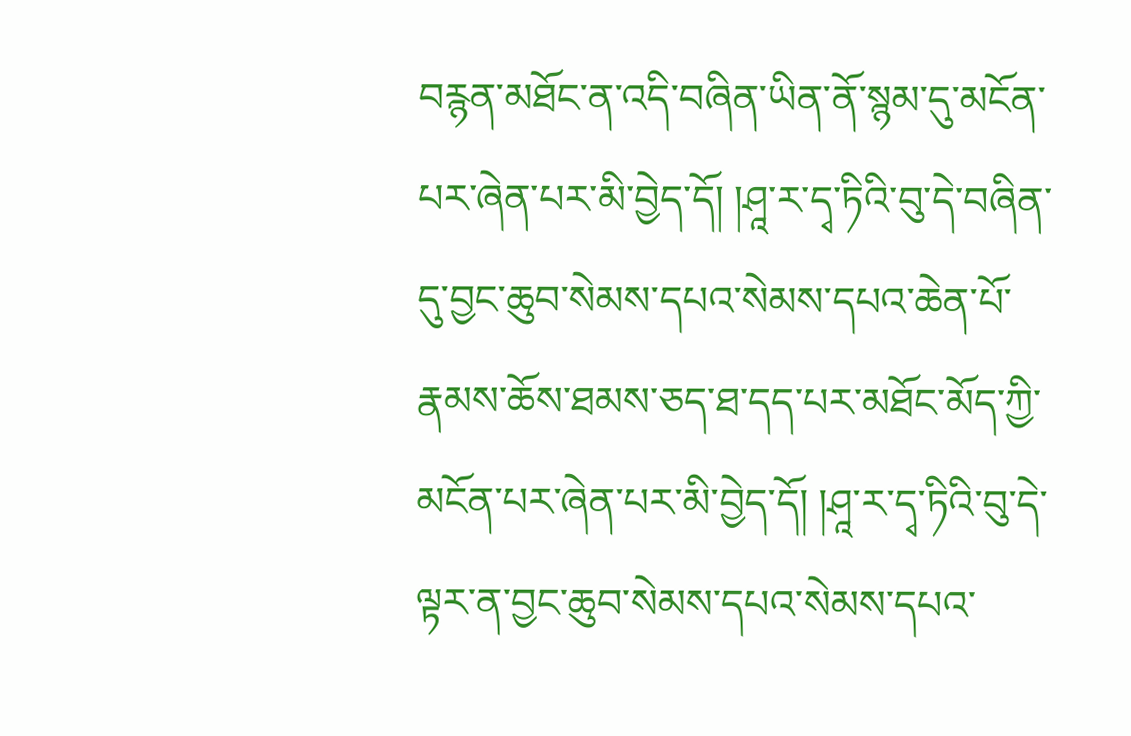བརྙན་མཐོང་ན་འདི་བཞིན་ཡིན་ནོ་སྙམ་དུ་མངོན་པར་ཞེན་པར་མི་བྱེད་དོ། །ཤཱ་ར་དྭ་ཏིའི་བུ་དེ་བཞིན་དུ་བྱང་ཆུབ་སེམས་དཔའ་སེམས་དཔའ་ཆེན་པོ་རྣམས་ཆོས་ཐམས་ཅད་ཐ་དད་པར་མཐོང་མོད་ཀྱི་མངོན་པར་ཞེན་པར་མི་བྱེད་དོ། །ཤཱ་ར་དྭ་ཏིའི་བུ་དེ་ལྟར་ན་བྱང་ཆུབ་སེམས་དཔའ་སེམས་དཔའ་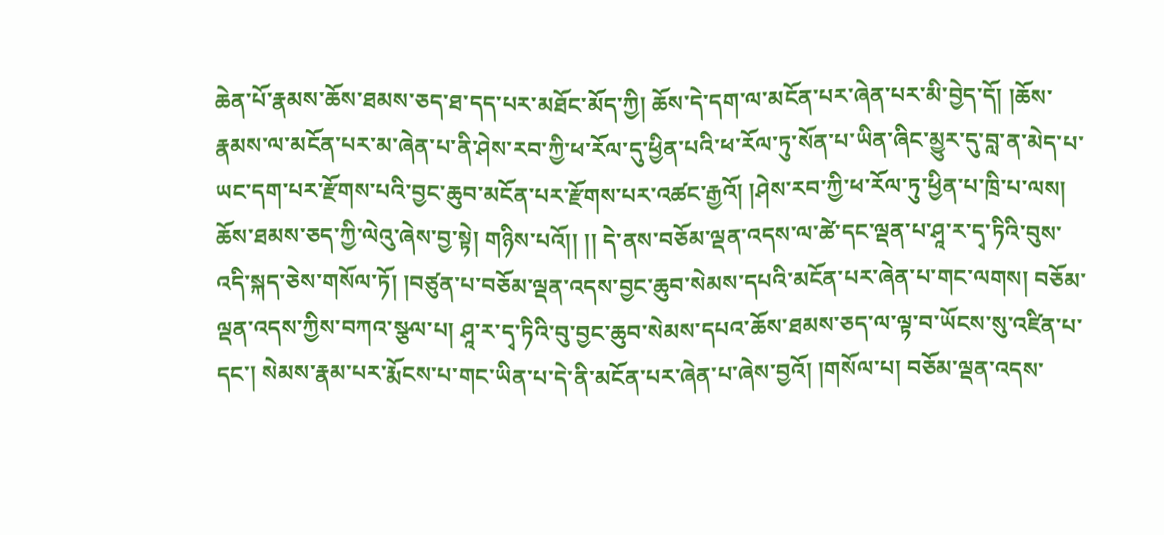ཆེན་པོ་རྣམས་ཆོས་ཐམས་ཅད་ཐ་དད་པར་མཐོང་མོད་ཀྱི། ཆོས་དེ་དག་ལ་མངོན་པར་ཞེན་པར་མི་བྱེད་དོ། །ཆོས་རྣམས་ལ་མངོན་པར་མ་ཞེན་པ་ནི་ཤེས་རབ་ཀྱི་ཕ་རོལ་དུ་ཕྱིན་པའི་ཕ་རོལ་ཏུ་སོན་པ་ཡིན་ཞིང་མྱུར་དུ་བླ་ན་མེད་པ་ཡང་དག་པར་རྫོགས་པའི་བྱང་ཆུབ་མངོན་པར་རྫོགས་པར་འཚང་རྒྱའོ། །ཤེས་རབ་ཀྱི་ཕ་རོལ་ཏུ་ཕྱིན་པ་ཁྲི་པ་ལས། ཆོས་ཐམས་ཅད་ཀྱི་ལེའུ་ཞེས་བྱ་སྟེ། གཉིས་པའོ།། །། དེ་ནས་བཅོམ་ལྡན་འདས་ལ་ཚེ་དང་ལྡན་པ་ཤཱ་ར་དྭ་ཏིའི་བུས་འདི་སྐད་ཅེས་གསོལ་ཏོ། །བཙུན་པ་བཅོམ་ལྡན་འདས་བྱང་ཆུབ་སེམས་དཔའི་མངོན་པར་ཞེན་པ་གང་ལགས། བཅོམ་ལྡན་འདས་ཀྱིས་བཀའ་སྩལ་པ། ཤཱ་ར་དྭ་ཏིའི་བུ་བྱང་ཆུབ་སེམས་དཔའ་ཆོས་ཐམས་ཅད་ལ་ལྟ་བ་ཡོངས་སུ་འཛིན་པ་དང་། སེམས་རྣམ་པར་རྨོངས་པ་གང་ཡིན་པ་དེ་ནི་མངོན་པར་ཞེན་པ་ཞེས་བྱའོ། །གསོལ་པ། བཅོམ་ལྡན་འདས་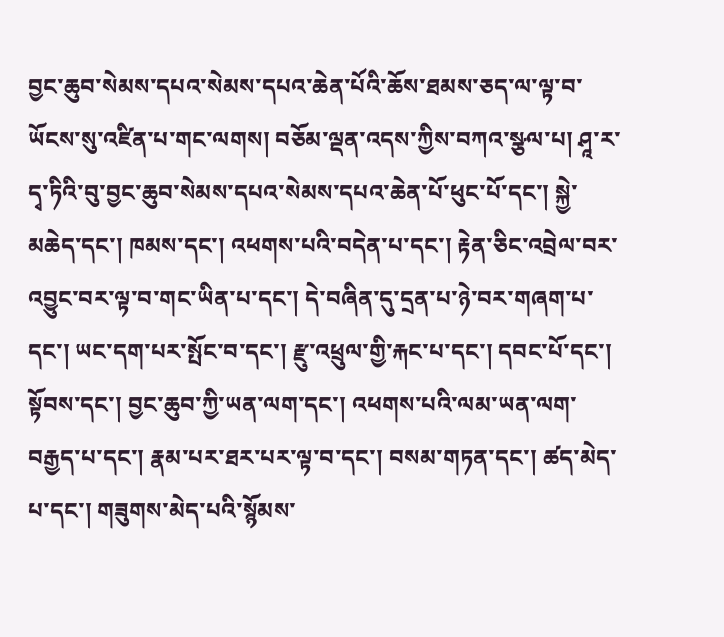བྱང་ཆུབ་སེམས་དཔའ་སེམས་དཔའ་ཆེན་པོའི་ཆོས་ཐམས་ཅད་ལ་ལྟ་བ་ཡོངས་སུ་འཛིན་པ་གང་ལགས། བཅོམ་ལྡན་འདས་ཀྱིས་བཀའ་སྩལ་པ། ཤཱ་ར་དྭ་ཏིའི་བུ་བྱང་ཆུབ་སེམས་དཔའ་སེམས་དཔའ་ཆེན་པོ་ཕུང་པོ་དང་། སྐྱེ་མཆེད་དང་། ཁམས་དང་། འཕགས་པའི་བདེན་པ་དང་། རྟེན་ཅིང་འབྲེལ་བར་འབྱུང་བར་ལྟ་བ་གང་ཡིན་པ་དང་། དེ་བཞིན་དུ་དྲན་པ་ཉེ་བར་གཞག་པ་དང་། ཡང་དག་པར་སྤོང་བ་དང་། རྫུ་འཕྲུལ་གྱི་རྐང་པ་དང་། དབང་པོ་དང་། སྟོབས་དང་། བྱང་ཆུབ་ཀྱི་ཡན་ལག་དང་། འཕགས་པའི་ལམ་ཡན་ལག་བརྒྱད་པ་དང་། རྣམ་པར་ཐར་པར་ལྟ་བ་དང་། བསམ་གཏན་དང་། ཚད་མེད་པ་དང་། གཟུགས་མེད་པའི་སྙོམས་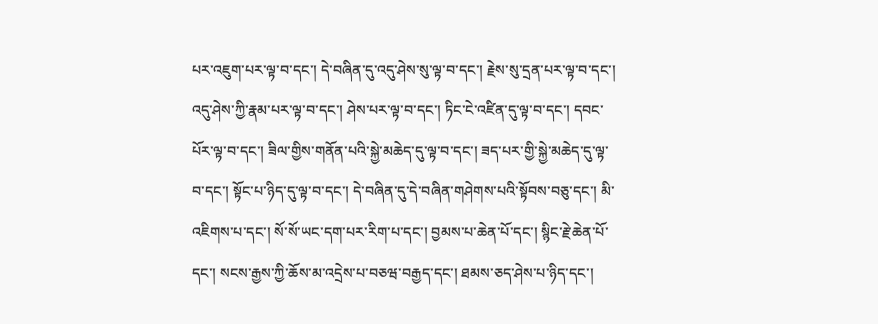པར་འཇུག་པར་ལྟ་བ་དང་། དེ་བཞིན་དུ་འདུ་ཤེས་སུ་ལྟ་བ་དང་། རྗེས་སུ་དྲན་པར་ལྟ་བ་དང་། འདུ་ཤེས་ཀྱི་རྣམ་པར་ལྟ་བ་དང་། ཤེས་པར་ལྟ་བ་དང་། ཏིང་ངེ་འཛིན་དུ་ལྟ་བ་དང་། དབང་པོར་ལྟ་བ་དང་། ཟིལ་གྱིས་གནོན་པའི་སྐྱེ་མཆེད་དུ་ལྟ་བ་དང་། ཟད་པར་གྱི་སྐྱེ་མཆེད་དུ་ལྟ་བ་དང་། སྟོང་པ་ཉིད་དུ་ལྟ་བ་དང་། དེ་བཞིན་དུ་དེ་བཞིན་གཤེགས་པའི་སྟོབས་བཅུ་དང་། མི་འཇིགས་པ་དང་། སོ་སོ་ཡང་དག་པར་རིག་པ་དང་། བྱམས་པ་ཆེན་པོ་དང་། སྙིང་རྗེ་ཆེན་པོ་དང་། སངས་རྒྱས་ཀྱི་ཆོས་མ་འདྲེས་པ་བཅཝ་བརྒྱད་དང་། ཐམས་ཅད་ཤེས་པ་ཉིད་དང་།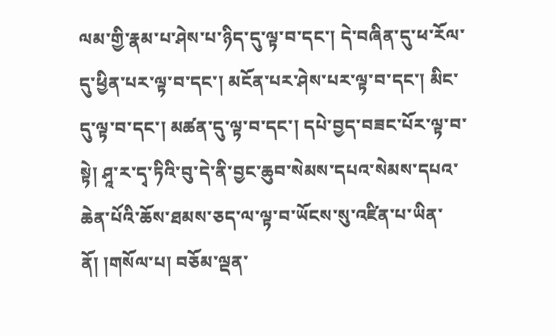ལམ་གྱི་རྣམ་པ་ཤེས་པ་ཉིད་དུ་ལྟ་བ་དང་། དེ་བཞིན་དུ་ཕ་རོལ་དུ་ཕྱིན་པར་ལྟ་བ་དང་། མངོན་པར་ཤེས་པར་ལྟ་བ་དང་། མིང་དུ་ལྟ་བ་དང་། མཚན་དུ་ལྟ་བ་དང་། དཔེ་བྱད་བཟང་པོར་ལྟ་བ་སྟེ། ཤཱ་ར་དྭ་ཏིའི་བུ་དེ་ནི་བྱང་ཆུབ་སེམས་དཔའ་སེམས་དཔའ་ཆེན་པོའི་ཆོས་ཐམས་ཅད་ལ་ལྟ་བ་ཡོངས་སུ་འཛིན་པ་ཡིན་ནོ། །གསོལ་པ། བཅོམ་ལྡན་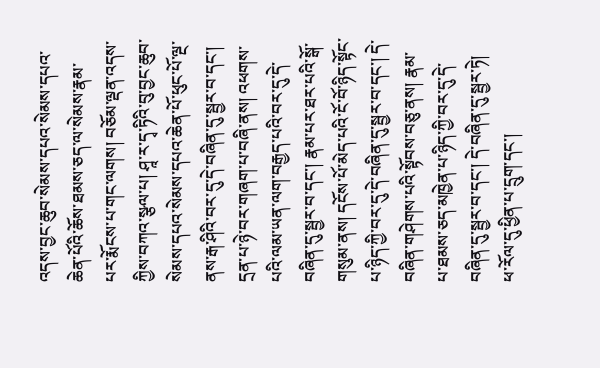འདས་བྱང་ཆུབ་སེམས་དཔའ་སེམས་དཔའ་ཆེན་པོའི་ཆོས་ཐམས་ཅད་ལ་སེམས་རྣམ་པར་རྨོངས་པ་གང་ལགས། བཅོམ་ལྡན་འདས་ཀྱིས་བཀའ་སྩལ་པ། ཤཱ་ར་དྭ་ཏིའི་བུ་བྱང་ཆུབ་སེམས་དཔའ་སེམས་དཔའ་ཆེན་པོ་ཕུང་པོ་ལྔ་ནས་རྒ་ཤིའི་བར་དུ་དེ་བཞིན་དུ་སྦྱར་བ་དང་། དྲན་པ་ཉེ་བར་གཞག་པ་བཞི་ནས། འཕགས་པའི་ལམ་ཡན་ལག་བརྒྱད་པའི་བར་དུ་དེ་བཞིན་དུ་སྦྱར་བ་དང་། རྣམ་པར་ཐར་པའི་སྒོ་གསུམ་ནས། དངོས་པོ་མེད་པའི་ངོ་བོ་ཉིད་སྟོང་པ་ཉིད་ཀྱི་བར་དུ་དེ་བཞིན་དུ་སྦྱར་བ་དང་། དེ་བཞིན་གཤེགས་པའི་སྟོབས་བཅུ་ནས། རྣམ་པ་ཐམས་ཅད་མཁྱེན་པ་ཉིད་ཀྱི་བར་དུ་དེ་བཞིན་དུ་སྦྱར་བ་དང་། དེ་བཞིན་དུ་སྦྱར་ཏེ། ཕ་རོལ་དུ་ཕྱིན་པ་དྲུག་དང་།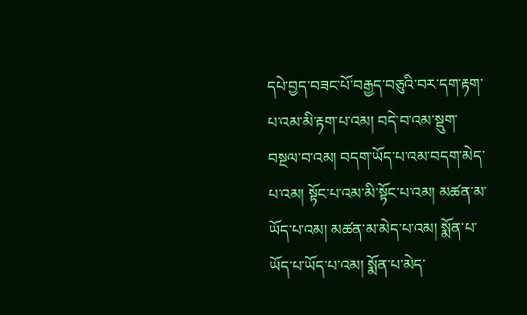དཔེ་བྱད་བཟང་པོ་བརྒྱད་བཅུའི་བར་དག་རྟག་པ་འམ་མི་རྟག་པ་འམ། བདེ་བ་འམ་སྡུག་བསྔལ་བ་འམ། བདག་ཡོད་པ་འམ་བདག་མེད་པ་འམ། སྟོང་པ་འམ་མི་སྟོང་པ་འམ། མཚན་མ་ཡོད་པ་འམ། མཚན་མ་མེད་པ་འམ། སྨོན་པ་ཡོད་པ་ཡོད་པ་འམ། སྨོན་པ་མེད་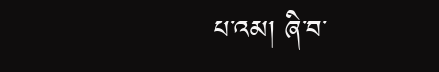པ་འམ། ཞི་བ་